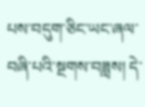པས་བདུག་ཅིང་ཡང་ཞལ་བཞི་པའི་སྔགས་བཟླས། དེ་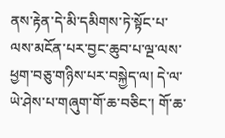ནས་རྟེན་དེ་མི་དམིགས་ཏེ་སྟོང་པ་ལས་མངོན་པར་བྱང་ཆུབ་པ་ལྔ་ལས་ཕྱག་བཅུ་གཉིས་པར་བསྐྱེད་ལ། དེ་ལ་ཡེ་ཤེས་པ་གཞུག་གོ་ཆ་བཅིང་། གོ་ཆ་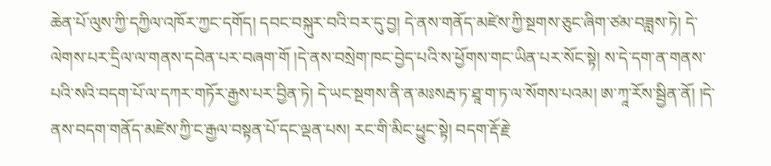ཆེན་པོ་ལུས་ཀྱི་དཀྱིལ་འཁོར་ཀྱང་དགོད། དབང་བསྐུར་བའི་བར་དུ་བྱ། དེ་ནས་གནོད་མཛེས་ཀྱི་སྔགས་ཅུང་ཞིག་ཙམ་བཟླས་ཏེ། དེ་ལེགས་པར་དྲིལ་ལ་གནས་དབེན་པར་བཞག་གོ །དེ་ནས་བསྲེག་ཁང་བྱེད་པའི་ས་ཕྱོགས་གང་ཡིན་པར་སོང་སྟེ། ས་དེ་དག་ན་གནས་པའི་སའི་བདག་པོ་ལ་དཀར་གཏོར་རྒྱས་པར་བྱིན་ཏེ། དེ་ཡང་སྔགས་ནི་ན་མཿསརྦ་ཏ་ཐཱ་ག་ཏ་ལ་སོགས་པའམ། ཨ་ཀཱ་རོས་སྦྱིན་ནོ། །དེ་ནས་བདག་གནོད་མཛེས་ཀྱི་ང་རྒྱལ་བསྟན་པོ་དང་ལྡན་པས། རང་གི་མིང་ཕྱུང་སྟེ། བདག་རྡོ་རྗེ་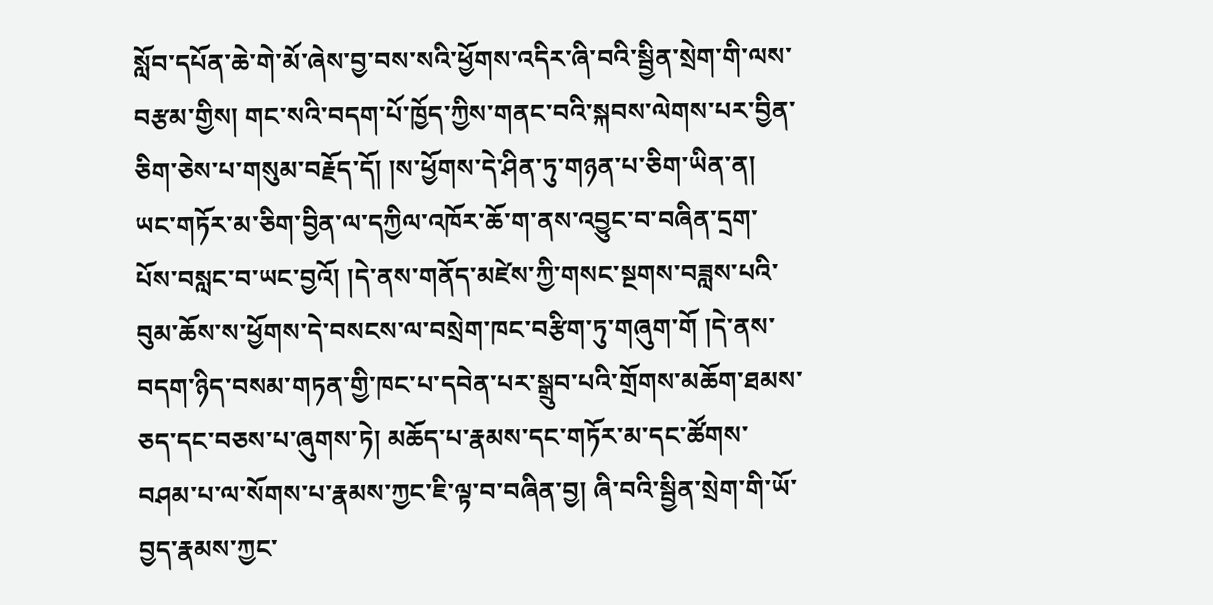སློབ་དཔོན་ཆེ་གེ་མོ་ཞེས་བྱ་བས་སའི་ཕྱོགས་འདིར་ཞི་བའི་སྦྱིན་སྲེག་གི་ལས་བརྩམ་གྱིས། གང་སའི་བདག་པོ་ཁྱོད་ཀྱིས་གནང་བའི་སྐབས་ལེགས་པར་བྱིན་ཅིག་ཅེས་པ་གསུམ་བརྗོད་དོ། །ས་ཕྱོགས་དེ་ཤིན་ཏུ་གཉན་པ་ཅིག་ཡིན་ན། ཡང་གཏོར་མ་ཅིག་བྱིན་ལ་དཀྱིལ་འཁོར་ཆོ་ག་ནས་འབྱུང་བ་བཞིན་དྲག་པོས་བསླང་བ་ཡང་བྱའོ། །དེ་ནས་གནོད་མཛེས་ཀྱི་གསང་སྔགས་བཟླས་པའི་བུམ་ཆོས་ས་ཕྱོགས་དེ་བསངས་ལ་བསྲེག་ཁང་བརྩིག་ཏུ་གཞུག་གོ །དེ་ནས་བདག་ཉིད་བསམ་གཏན་གྱི་ཁང་པ་དབེན་པར་སྒྲུབ་པའི་གྲོགས་མཆོག་ཐམས་ཅད་དང་བཅས་པ་ཞུགས་ཏེ། མཆོད་པ་རྣམས་དང་གཏོར་མ་དང་ཚོགས་བཤམ་པ་ལ་སོགས་པ་རྣམས་ཀྱང་ཇི་ལྟ་བ་བཞིན་བྱ། ཞི་བའི་སྦྱིན་སྲེག་གི་ཡོ་བྱད་རྣམས་ཀྱང་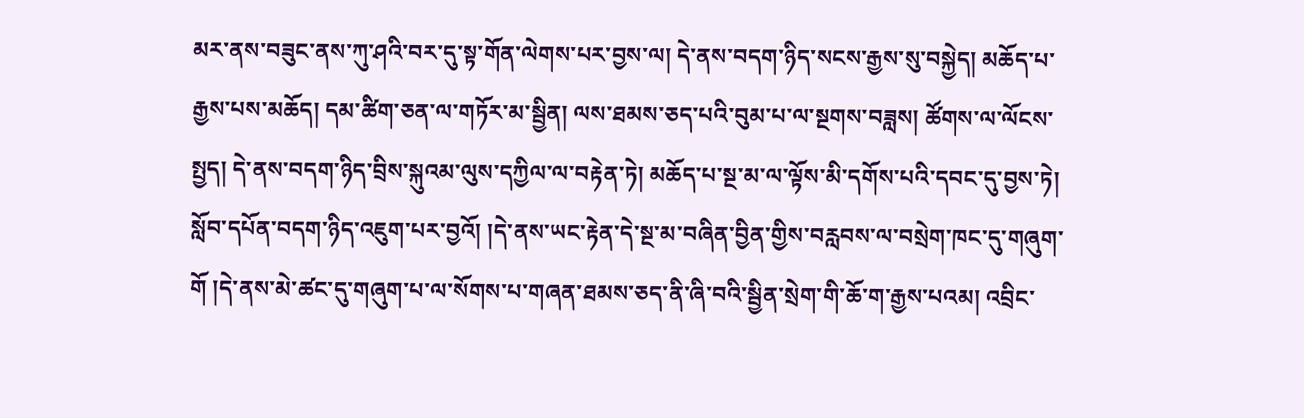མར་ནས་བཟུང་ནས་ཀུ་ཤའི་བར་དུ་སྟ་གོན་ལེགས་པར་བྱས་ལ། དེ་ནས་བདག་ཉིད་སངས་རྒྱས་སུ་བསྐྱེད། མཆོད་པ་རྒྱས་པས་མཆོད། དམ་ཚིག་ཅན་ལ་གཏོར་མ་སྦྱིན། ལས་ཐམས་ཅད་པའི་བུམ་པ་ལ་སྔགས་བཟླས། ཚོགས་ལ་ལོངས་སྤྱད། དེ་ནས་བདག་ཉིད་བྲིས་སྐུའམ་ལུས་དཀྱིལ་ལ་བརྟེན་ཏེ། མཆོད་པ་སྔ་མ་ལ་ལྟོས་མི་དགོས་པའི་དབང་དུ་བྱས་ཏེ། སློབ་དཔོན་བདག་ཉིད་འཇུག་པར་བྱའོ། །དེ་ནས་ཡང་རྟེན་དེ་སྔ་མ་བཞིན་བྱིན་གྱིས་བརླབས་ལ་བསྲེག་ཁང་དུ་གཞུག་གོ །དེ་ནས་མེ་ཚང་དུ་གཞུག་པ་ལ་སོགས་པ་གཞན་ཐམས་ཅད་ནི་ཞི་བའི་སྦྱིན་སྲེག་གི་ཆོ་ག་རྒྱས་པའམ། འབྲིང་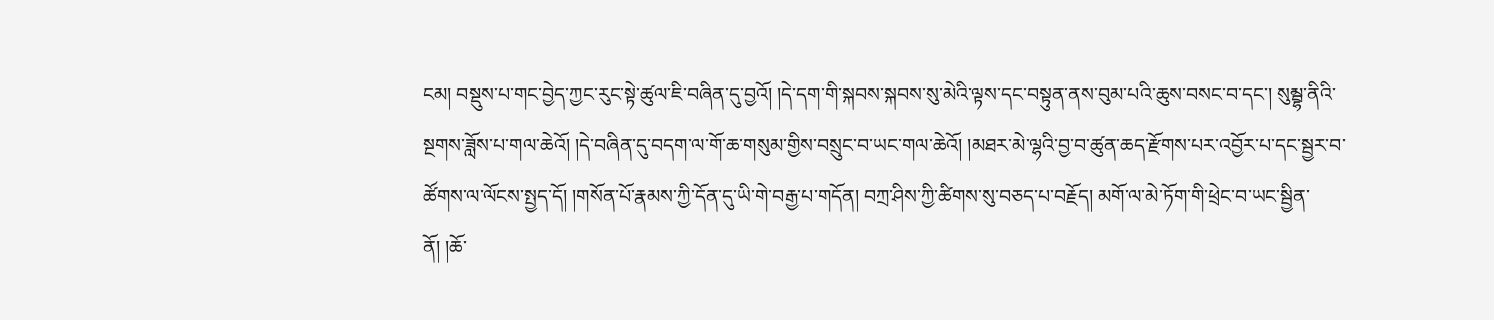ངམ། བསྡུས་པ་གང་བྱེད་ཀྱང་རུང་སྟེ་ཚུལ་ཇི་བཞིན་དུ་བྱའོ། །དེ་དག་གི་སྐབས་སྐབས་སུ་མེའི་ལྟས་དང་བསྟུན་ནས་བུམ་པའི་ཆུས་བསང་བ་དང་། སུམྦྷ་ནིའི་སྔགས་ཟློས་པ་གལ་ཆེའོ། །དེ་བཞིན་དུ་བདག་ལ་གོ་ཆ་གསུམ་གྱིས་བསྲུང་བ་ཡང་གལ་ཆེའོ། །མཐར་མེ་ལྷའི་བྱ་བ་ཚུན་ཆད་རྫོགས་པར་འབྱོར་པ་དང་སྦྱར་བ་ཚོགས་ལ་ལོངས་སྤྱད་དོ། །གསོན་པོ་རྣམས་ཀྱི་དོན་དུ་ཡི་གེ་བརྒྱ་པ་གདོན། བཀྲ་ཤིས་ཀྱི་ཚིགས་སུ་བཅད་པ་བརྗོད། མགོ་ལ་མེ་ཏོག་གི་ཕྲེང་བ་ཡང་སྦྱིན་ནོ། །ཆོ་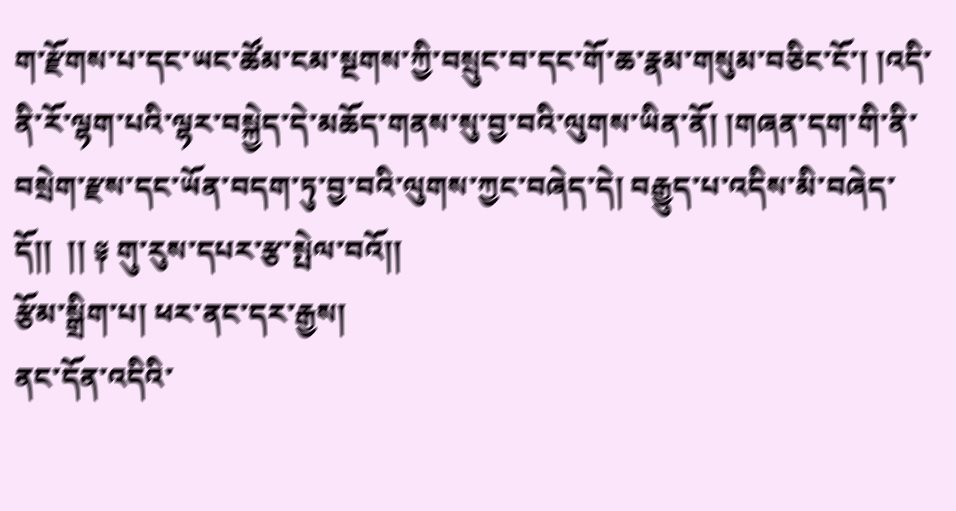ག་རྫོགས་པ་དང་ཡང་ཚོམ་ངམ་སྔགས་ཀྱི་བསྲུང་བ་དང་གོ་ཆ་རྣམ་གསུམ་བཅིང་ངོ་། །འདི་ནི་རོ་ལྷག་པའི་ལྷར་བསྐྱེད་དེ་མཆོད་གནས་སུ་བྱ་བའི་ལུགས་ཡིན་ནོ། །གཞན་དག་གི་ནི་བསྲེག་རྫས་དང་ཡོན་བདག་ཏུ་བྱ་བའི་ལུགས་ཀྱང་བཞེད་དེ། བརྒྱུད་པ་འདིས་མི་བཞེད་དོ།།  །། ༈ གུ་རུས་དཔར་རྩ་སྤེལ་བའོ།།
རྩོམ་སྒྲིག་པ། ཕར་ནང་དར་རྒྱས།
ནང་དོན་འདིའི་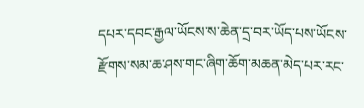དཔར་དབང་རྒྱལ་ཡོངས་ས་ཆེན་དྲ་བར་ཡོད་པས་ཡོངས་རྫོགས་སམ་ཆ་ཤས་གང་ཞིག་ཆོག་མཆན་མེད་པར་རང་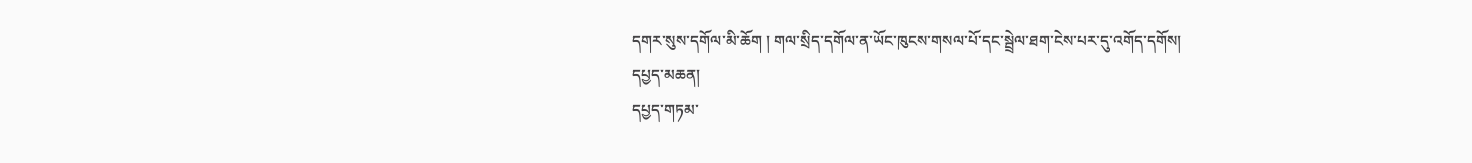དགར་སུས་དགོལ་མི་ཆོག ། གལ་སྲིད་དགོལ་ན་ཡོང་ཁུངས་གསལ་པོ་དང་སྦྲེལ་ཐག་ངེས་པར་དུ་འགོད་དགོས།
དཔྱད་མཆན།
དཔྱད་གཏམ་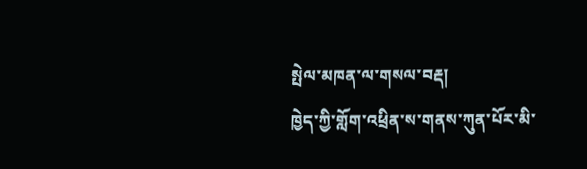སྤེལ་མཁན་ལ་གསལ་བརྡ།
ཁྱེད་ཀྱི་གློག་འཕྲིན་ས་གནས་ཀུན་པོར་མི་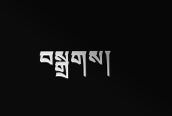བསྒྲགས།